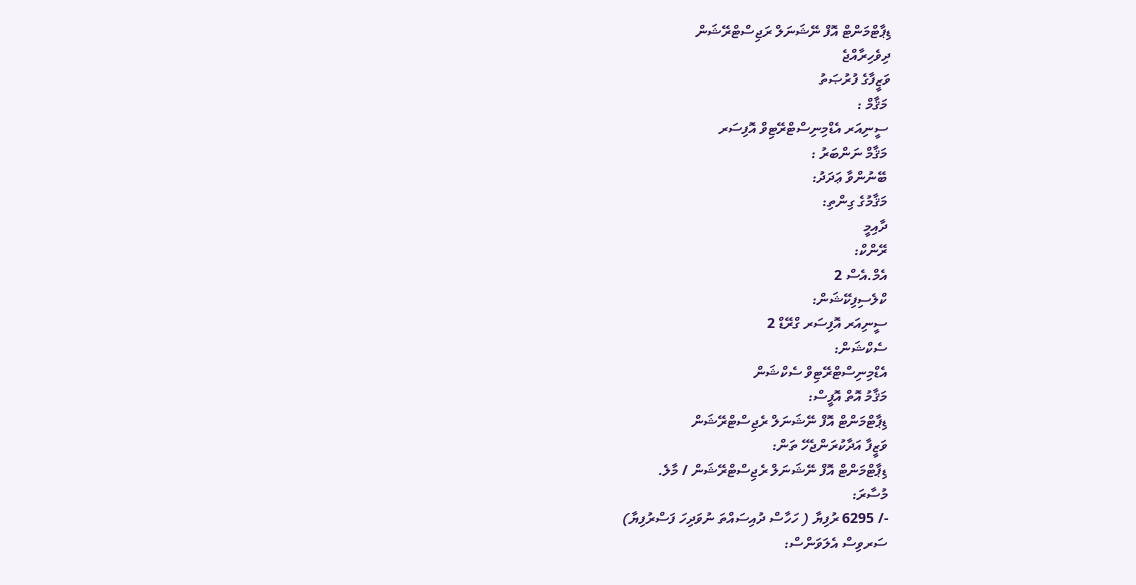ޑިޕާޓްމަންޓް އޮފް ނޭޝަނަލް ރަޖިސްޓްރޭޝަން
ދިވެހިރާއްޖެ
ވަޒީފާގެ ފުރުޞަތު
 މަޤާމް :
 ސީނިއަރ އެޑްމިނިސްޓްރޭޓިވް އޮފިސަރ
 މަޤާމް ނަންބަރު :
 ބޭނުންވާ ޢަދަދު:
 މަޤާމުގެ ގިންތި:
 ދާއިމީ
 ރޭންކް:
 އެމް.އެސް 2
 ކްލެސިފިކޭޝަން:
 ސީނިއަރ އޮފިސަރ ގްރޭޑް 2
 ސެކްޝަން:
 އެޑްމިނިސްޓްރޭޓިވް ސެކްޝަން
 މަޤާމު އޮތް އޮފީސް:
 ޑިޕާޓްމަންޓް އޮފް ނޭޝަނަލް ރެޖިސްޓްރޭޝަން
 ވަޒީފާ އަދާކުރަންޖެހޭ ތަން:
 ޑިޕާޓްމަންޓް އޮފް ނޭޝަނަލް ރެޖިސްޓްރޭޝަން / މާލެ.
 މުސާރަ:
 -/ 6295 ރުފިޔާ ( ހަހާސް ދުއިސައްތަ ނުވަދިހަ ފަސްރުފިޔާ)
 ސަރވިސް އެލަވަންސް: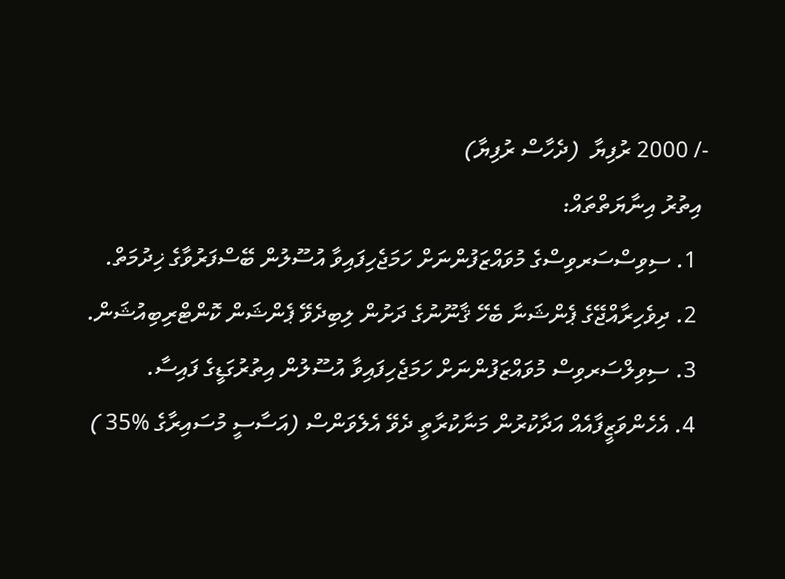-/ 2000 ރުފިޔާ  (ދެހާސް ރުފިޔާ)
 އިތުރު އިނާޔަތްތައް:
  1. ސިވިސްސަރވިސްގެ މުވައްޒަފުންނަށް ހަމަޖެހިފައިވާ އުސޫލުން ބޭސްފަރުވާގެ ޚިދުމަތް.
  2. ދިވެހިރާއްޖޭގެ ޕެންޝަނާ ބެހޭ ޤާނޫނުގެ ދަށުން ލިބިދެވޭ ޕެންޝަން ކޮންޓްރިބިއުޝަން.
  3. ސިވިލްސަރވިސް މުވައްޒަފުންނަށް ހަމަޖެހިފައިވާ އުސޫލުން އިތުރުގަޑީގެ ފައިސާ.
  4. އެހެންވަޒީފާއެއް އަދާކުރުން މަނާކުރާތީ ދެވޭ އެލެވަންސް (އަސާސީ މުސައިރާގެ %35 )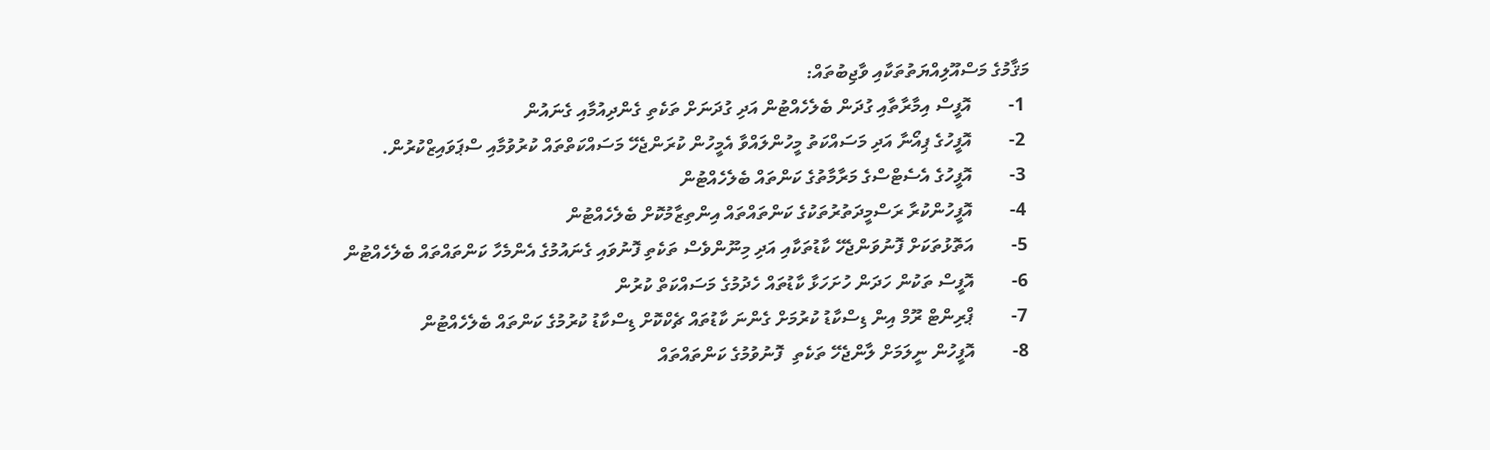މަޤާމުގެ މަސްއޫލިއްޔަތުތަކާއި ވާޖިބުތައް:
 1-        އޮފީސް އިމާރާތާއި ގުދަން ބެލެހެއްޓުން އަދި ގުދަނަށް ތަކެތި ގެންދިއުމާއި ގެނައުން
 2-        އޮފީހުގެ ޕިއޯނާ އަދި މަސައްކަތު މީހުންލައްވާ އެމީހުން ކުރަންޖެހޭ މަސައްކަތްތައް ކުރުވުމާއި ސްޕަވައިޒްކުރުން.
 3-        އޮފީހުގެ އެސެޓްސްގެ މަރާމާތުގެ ކަންތައް ބެލެހެއްޓުން
 4-        އޮފީހުންކުރާ ރަސްމީދަތުރުތަކުގެ ކަންތައްތައް އިންތިޒާމުކޮށް ބެލެހެއްޓުން
 5-        އަތޮޅުތަކަށް ފޮނުވަންޖެހޭ ކާޑުތަކާއި އަދި މިނޫންވެސް ތަކެތި ފޮނުވައި ގެނައުމުގެ އެންމެހާ ކަންތައްތައް ބެލެހެއްޓުން
 6-        އޮފީސް ތަކުން ހަދަން ހުށަހަޅާ ކާޑުތައް ހެދުމުގެ މަސައްކަތް ކުރުން
 7-        ޕްރިންޓް ރޫމް އިން ޑިސްކާޑު ކުރުމަށް ގެންނަ ކާޑުތައް ޗެކްކޮށް ޑިސްކާޑު ކުރުމުގެ ކަންތައް ބެލެހެއްޓުން
 8-        އޮފީހުން ނީލަމަށް ލާންޖެހޭ ތަކެތި  ފޮނުވުމުގެ ކަންތައްތައް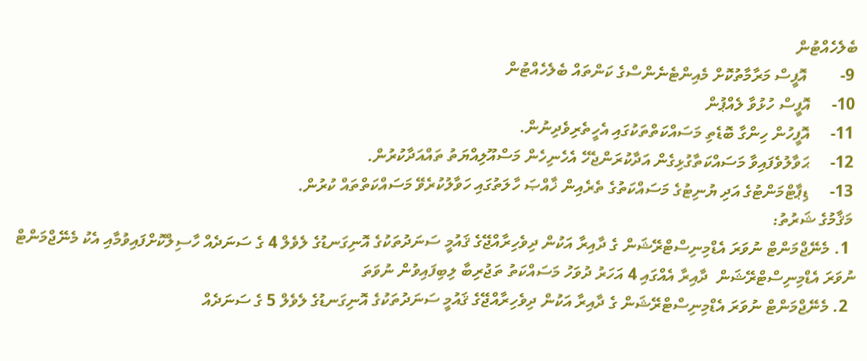ބެލެހެއްޓުން
 9-        އޮފީސް މަރާމާތުކޮށް މެއިންޓެނެންސްގެ ކަންތައް ބެލެހެއްޓުން
 10-     އޮފީސް ހުޅުވާ ލެއްޕުން
 11-     އޮފީހުން ހިންގާ ބޮޑެތި މަސައްކަތްތަކުގައި އެހީތެރިވެދިނުން.
 12-     ޙަވާލުވެފައިވާ މަސައްކަތާގުޅިގެން އަދާކުރަންޖެހޭ އެހެނިހެން މަސްއޫލިއްޔަތު ތައްއަދާކުރުން.
 13-     ޑިޕާޓްމަންޓުގެ އަދި ޔުނިޓުގެ މަސައްކަތުގެ ތެރެއިން ޚާއްޞަ ހާލަތުގައި ހަވާލުކުރެވޭ މަސައްކަތްތައް ކުރުން.
 މަޤާމުގެ ޝަރުތު:
  1. މެނޭޖްމަންޓް ނުވަރަ އެޑްމިނިސްޓްރޭޝަން ގެ ދާއިރާ އަކުން ދިވެހިރާއްޖޭގެ ޤައުމީ ސަނަދުތަކުގެ އޮނިގަނޑުގެ ލެވެލް 4 ގެ ސަނަދެއް ހާސިލްކޮށްފައިވުމާއި އެކު މެނޭޖްމަންޓް ނުވަރަ އެޑްމިނިސްޓްރޭޝަން  ދާއިރާ އެއްގައި 4 އަހަރު ދުވަހު މަސައްކަތު ތަޖުރިބާ ލިބިފައިވުން ނުވަތަ
  2. މެނޭޖްމަންޓް ނުވަރަ އެޑްމިނިސްޓްރޭޝަން ގެ ދާއިރާ އަކުން ދިވެހިރާއްޖޭގެ ޤައުމީ ސަނަދުތަކުގެ އޮނިގަނޑުގެ ލެވެލް 5 ގެ ސަނަދެއް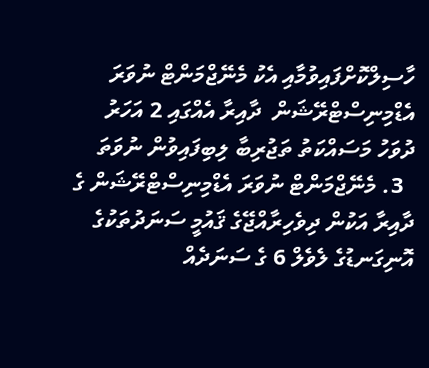ހާސިލްކޮށްފައިވުމާއި އެކު މެނޭޖްމަންޓް ނުވަރަ އެޑްމިނިސްޓްރޭޝަން  ދާއިރާ އެއްގައި 2 އަހަރު ދުވަހު މަސައްކަތު ތަޖުރިބާ ލިބިފައިވުން ނުވަތަ
  3. މެނޭޖްމަންޓް ނުވަރަ އެޑްމިނިސްޓްރޭޝަން ގެ ދާއިރާ އަކުން ދިވެހިރާއްޖޭގެ ޤައުމީ ސަނަދުތަކުގެ އޮނިގަނޑުގެ ލެވެލް 6 ގެ ސަނަދެއް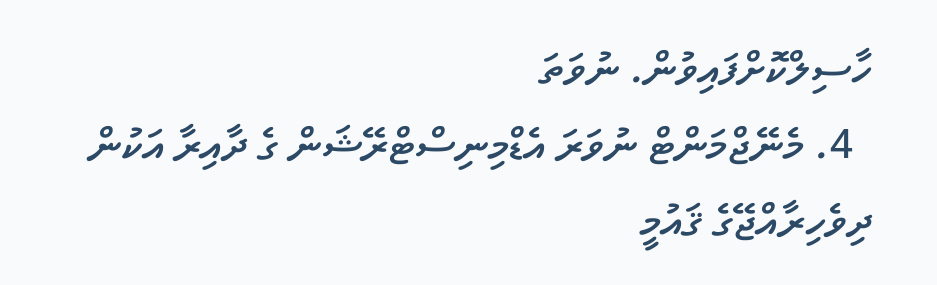ހާސިލްކޮށްފައިވުން. ނުވަތަ
  4. މެނޭޖްމަންޓް ނުވަރަ އެޑްމިނިސްޓްރޭޝަން ގެ ދާއިރާ އަކުން ދިވެހިރާއްޖޭގެ ޤައުމީ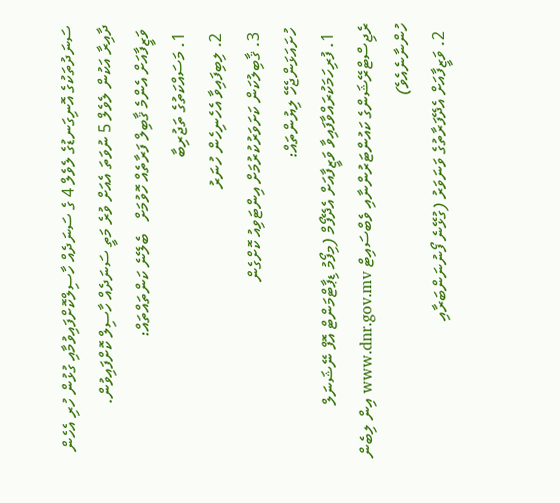ސަނަދުތަކުގެ އޮނިގަނޑުގެ ލެވެލް 4 ގެ ސަނަދެއް ހާސިލްކޮށްފައިވުމާއި ގުޅުން ހުރި އެހެން ދާއިރާ އަކުން ލެވެލް 5 ނުވަތަ އެއަށް ވުރެ މަތީ ސަނަދެއް ހާސިލް ކޮށްފައިވުން.
 ވަޒީފާއަށް އެންމެ ޤާބިލް ފަރާތެއް ހޮވުމަށް   ބެލޭނެ ކަންތައްތައް:
  1. މަސައްކަތުގެ ތަޖުރިބާ
  2. ލިބިފައިވާ އެހެނިހެން ހުނަރު
  3. ޤާބިލުކަން ކަށަވަރުކުރުމަށް އިންޓަވިއު ކޮށްގެން
 ހުށައަޅަންޖެހޭ ލިޔުންތައް:
  1. ފުރިހަމަކުރައްވާފައިވާ ވަޒީފާއަށް އެދޭފޯމް (މިފޯމު ޑިޕާޓްމަންޓް އޮފް ނޭޝަނަލް ރެޖިސްޓްރޭޝަންގެ ކައުންޓަރުންނާއި ވެބްސައިޓް www.dnr.gov.mv އިން ލިބެން ހުންނާނެއެވެ)
  2. ވަޒީފާއަށް އެދޭފަރާތުގެ ވަނަވަރު (ގުޅޭނެ ފޯނުނަންބަރާއި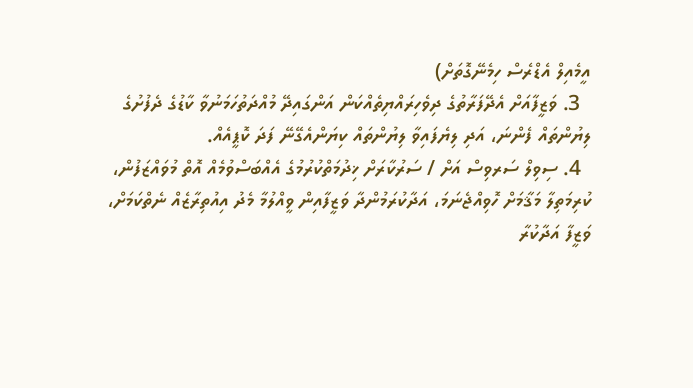އީމެއިލް އެޑްރެސް ހިމެނޭގޮތަށް)
  3. ވަޒީފާއަށް އެދޭފަރާތުގެ ދިވެހިރައްޔިތެއްކަން އަންގައިދޭ މުއްދަތުހަމަނުވާ ކާޑުގެ ދެފުށުގެ ލިޔުންތައް ފެންނަ، އަދި ލިޔެފައިވާ ލިޔުންތައް ކިޔަންއެގޭނޭ ފަދަ ކޮޕީއެއް.
  4. ސިވިލް ސަރވިސް އަށް / ސަރުކާރަށް ޚިދުމަތްކުރުމުގެ އެއްބަސްވުމެއް އޮތް މުވައްޒަފުން، ކުރިމަތިލާ މަޤާމަށް ހޮވިއްޖެނަމަ، އަދާކުރަމުންދާ ވަޒީފާއިން ވީއްލުމާ މެދު އިއުތިރާޒެއް ނެތްކަމަށް، ވަޒީފާ އަދާކުރާ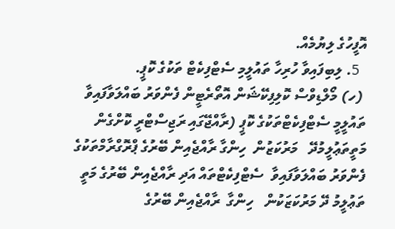އޮފީހުގެ ލިޔުމެއް.
  5. ލިބިފައިވާ ހުރިހާ ތައުލީމި ސެޓްފިކެޓް ތަކުގެ ކޮޕީ.
 (ހ) މޯލްޑިވްސް ކޮލިފިކޭޝަން އޮތޯރެޓީން ފެންވަރު ބައްލަވާފައިވާ ތައުލީމީ ސެޓްފިކެޓްތަކުގެ ކޮޕީ (ރާއްޖޭގައި ރަޖިސްޓްރީ ކޮށްގެން މަތީތަޢުލީމުދޭ   މަރުކަޒުން  ހިންގާ ރާއްޖެއިން ބޭރުގެ ޕްރޮގްރާމްތަކުގެ ފެންވަރު ބައްލަވާފައިވާ  ސެޓްފިކެޓްތައް އަދި ރާއްޖެއިން ބޭރުގެ މަތީ ތަޢުލީމު ދޭ މަރުކަޒަކުން   ހިންގާ  ރާއްޖެއިން ބޭރުގެ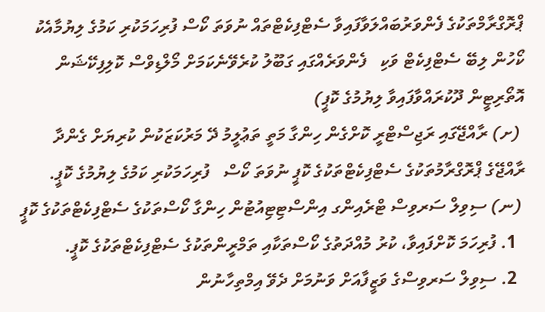ޕްރޮގްރާމްތަކުގެ ފެންވަރުބައްލަވާފައިވާ ސެޓްފިކެޓްތައް ނުވަތަ ކޯސް ފުރިހަމަކުރި ކަމުގެ ލިޔުމާއެކު ކޯހުން ލިބޭ ސެޓްފިކެޓް ވަކި   ފެންވަރެއްގައި ގަބޫލު ކުރެވޭނެކަމަށް މޯލްޑިވްސް ކޮލިފިކޭޝަން އޮތޯރިޓީން ދޫކުރައްވާފައިވާ ލިޔުމުގެ ކޮޕީ)
 (ށ) ރާއްޖޭގައި ރަޖިސްޓްރީ ކޮށްގެން ހިންގާ މަތީ ތަޢުލީމު ދޭ މަރުކަޒަކުން ކުރިޔަށް ގެންދާ ރާއްޖޭގެ ޕްރޮގްރާމުތަކުގެ ސެޓްފިކެޓްތަކުގެ ކޮޕީ ނުވަތަ ކޯސް   ފުރިހަމަކުރި ކަމުގެ ލިޔުމުގެ ކޮޕީ.
 (ނ) ސިވިލް ސަރވިސް ޓްރެއިންގ އިންސްޓިޓިއުޓުން ހިންގާ ކޯސްތަކުގެ ސެޓްފިކެޓްތަކުގެ ކޮޕީ
  1. ފުރިހަމަ ކޮށްފައިވާ، ކުރު މުއްދަތުގެ ކޯސްތަކާއި ތަމްރީންތަކުގެ ސެޓްފިކެޓްތަކުގެ ކޮޕީ.
  2. ސިވިލް ސަރވިސްގެ ވަޒީފާއަށް ވަނުމަށް ދެވޭ އިމްތިހާނުން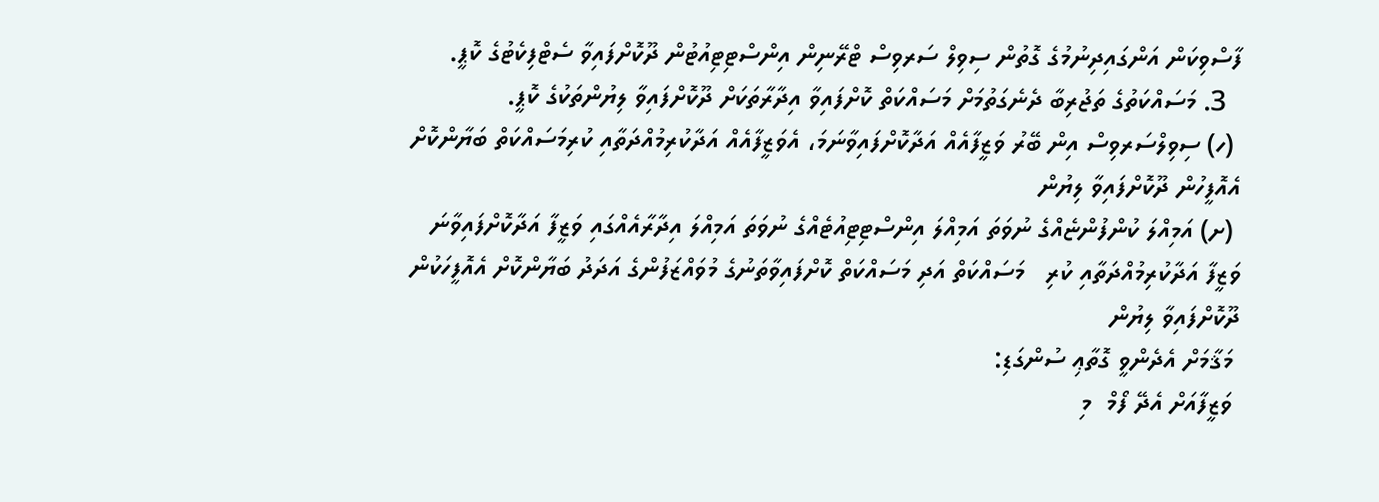ފާސްވިކަން އަންގައިދިނުމުގެ ގޮތުން ސިވިލް ސަރވިސް ޓްރޭނިން އިންސްޓިޓިއުޓުން ދޫކޮށްފައިވާ ސެޓްފިކެޓުގެ ކޮޕީ.
  3. މަސައްކަތުގެ ތަޖުރިބާ ދެނެގަތުމަށް މަސައްކަތް ކޮށްފައިވާ އިދާރާތަކަށް ދޫކޮށްފައިވާ ލިޔުންތަކުގެ ކޮޕީ.
 (ހ) ސިވިލްސަރވިސް އިން ބޭރު ވަޒީފާއެއް އަދާކޮށްފައިވާނަމަ، އެވަޒީފާއެއް އަދާކުރިމުއްދަތާއި ކުރިމަސައްކަތް ބަޔާންކޮށް އެއޮފީހުން ދޫކޮށްފައިވާ ލިޔުން
 (ށ) އަމިއްލަ ކުންފުންޏެއްގެ ނުވަތަ އަމިއްލަ އިންސްޓިޓިއުޓެއްގެ ނުވަތަ އަމިއްލަ އިދާރާއެއްގައި ވަޒީފާ އަދާކޮށްފައިވާނަ ވަޒީފާ އަދާކުރިމުއްދަތާއި ކުރި   މަސައްކަތް އަދި މަސައްކަތް ކޮށްފައިވާތަނުގެ މުވައްޒަފުންގެ އަދަދު ބަޔާންކޮށް އެއޮފީހަކުން ދޫކޮށްފައިވާ ލިޔުން
 މަޤާމަށް އެދެންވީ ގޮތާޢި ސުންގަޑި:
 ވަޒީފާއަށް އެދޭ ފޯމް  މި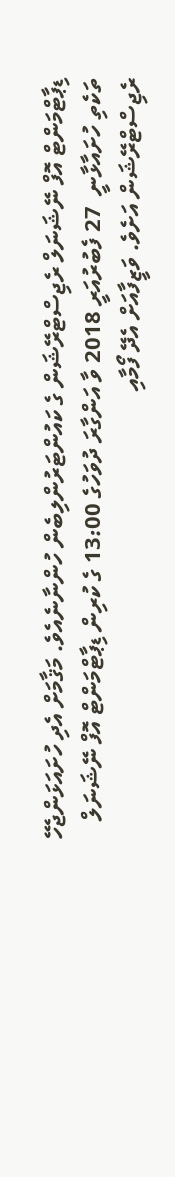ޑިޕާޓްމަންޓް އޮފް ނޭޝަނަލް ރެޖިސްޓްރޭޝަން ގެ ކައުންޓަރުންލިބެން ހުންނާނެއެވެ. މަޤާމަށް އެދި ހުށައަޅަންޖެހޭ ތަކެތި ހުށައާޅާނީ  27 ފެބުރުއަރީ 2018 ވާ އަންގާރަ ދުވަހުގެ 13:00 ގެ ކުރިން ޑިޕާޓްމަންޓް އޮފް ނޭޝަނަލް ރެޖިސްޓްރޭޝަން އަށެވެ. ވަޒީފާއަށް އެދޭ ފޯމާއި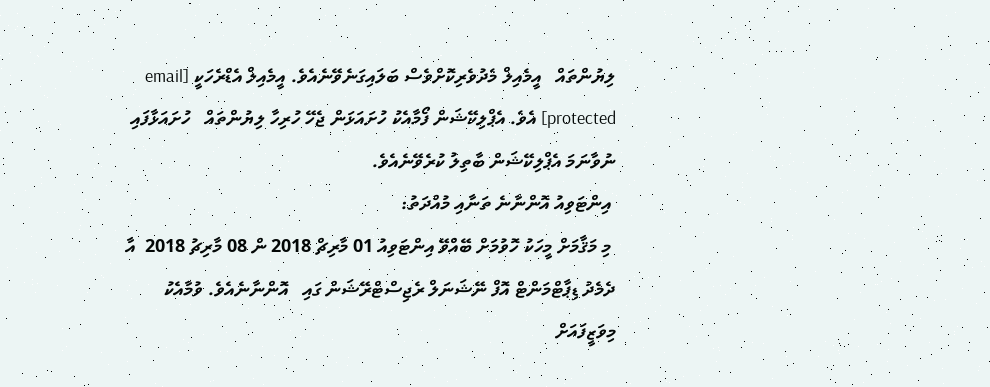ލިޔުންތައް   އީމެއިލް މެދުވެރިކޮށްވެސް ބަލައިގަނެވޭނެއެވެ. އީމެއިލް އެޑްރެހަކީ [email protected] އެވެ. އެޕްލިކޭޝަން ފޯމާއެކު ހުށައަޅަން ޖެހޭ ހުރިހާ ލިޔުންތައް   ހުށައަޅާފައި ނުވާނަމަ އެޕްލިކޭޝަން ބާތިލު ކުރެވޭނެއެވެ.
 އިންޓަވިއު އޮންނާނެ ތަނާއި މުއްދަތު:
 މި މަޤާމަށް މީހަކު ހޮވުމަށް ބޭއްވޭ އިންޓަވިއު 01 މާރިޗް 2018 ން 08 މާރިޗު 2018  އާ ދެމެދު ޑިޕާޓްމަންޓް އޮފް ނޭޝަނަލް ރެޖިސްޓްރޭޝަން ގައި   އޮންނާނެއެވެ. ވުމާއެކު މިވަޒީފައަށް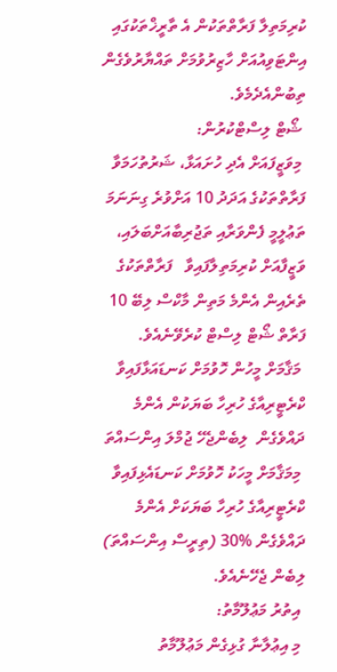ކުރިމަތިލާ ފަރާތްތަކުން އެ ތާރީޚްތަކުގައި އިންޓަވިއުއަށް ހާޒިރުވުމަށް ތައްޔާރުވެގެން ތިބުންއެދެމެވެ.
 ޝޯޓް ލިސްޓްކުރުން:
 މިވަޒީފައަށް އެދި ހުށައަޅާ، ޝަރުތުހަމަވާ ފަރާތްތަކުގެ އަދަދު 10 އަށްވުރެ ގިނަނަމަ ތަޢުލީމީ ފެންވަރާއި ތަޖުރިބާއަށްބަލައި، ވަޒީފާއަށް ކުރިމަތިލާފައިވާ   ފަރާތްތަކުގެ ތެރެއިން އެންމެ މަތިން މާކްސް ލިބޭ 10 ފަރާތް ޝޯޓް ލިސްޓް ކުރެވޭނެއެވެ.
 މަޤާމަށް މީހުން ހޮވުމަށް ކަނޑައަޅާފައިވާ   ކްރެޓީރިއާގެ ހުރިހާ ބަޔަކުން އެންމެ   ދައްވެގެން  ލިބެންޖެހޭ ޖުމްލަ އިންސައްތަ
 މިމަޤާމަށް މީހަކު ހޮވުމަށް ކަނޑައެޅިފައިވާ ކްރެޓީރިއާގެ ހުރިހާ ބަޔަކަށް އެންމެ ދައްވެގެން %30 (ތިރީސް އިންސައްތަ) ލިބެން ޖެހޭނެއެވެ.
 އިތުރު މަޢުލޫމާތު:
 މި އިޢުލާނާ ގުޅިގެން މަޢުލޫމާތު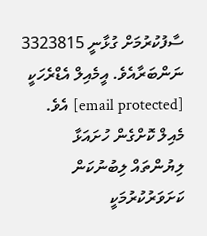ސާފުކުރުމަށް ގުޅާނީ 3323815 ނަންބަރާއެވެ. އީމެއިލް އެޑްރެހަކީ [email protected] އެވެ. މެއިލް ކޮށްގެން ހުށައަޅާ   ލިޔުންތައް ލިބުނުކަން ކަށަވަރުކުރުމަކީ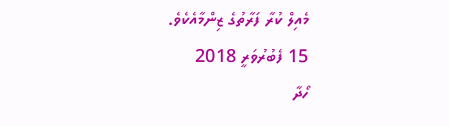މެއިލް ކުރާ ފަރާތުގެ ޒިންމާއެކެވެ.
15 ފެބުރުވަރީ 2018
ހޯދާ